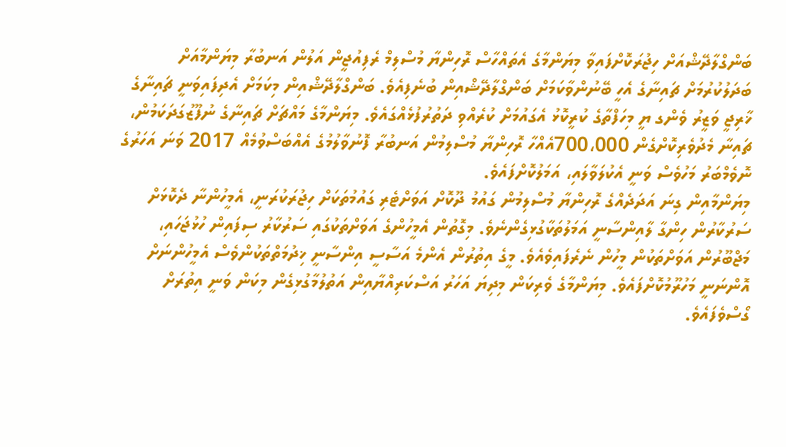ބަންގްލާދޭޝްއަށް ހިޖުރަކޮށްފައިވާ މިޔަންމާގެ އެތައްހާސް ރޮހިންޔާ މުސްލިމް ރެފިއުޖީން އަލުން އަނބުރާ މިޔަންމާއަށް ބަދަލުކުރުމަށް ޗައިނާގެ އެހީ ބޭނުންވާކަމަށް ބަންގްލާދޭޝްއިން ބުނެފިއެވެ. ބަންގްލާދޭޝްއިން މިކަމަށް އެދިފައިވަނީ ޗައިނާގެ ޚާރިޖީ ވަޒީރު ވެންގ ޔީ މިހަފްތާގެ ކުރީކޮޅު އެގައުމަށް ކުރެއްވި ދަތުރުފުޅެއްގައެވެ. މިޔަންމާގެ މައްޗަށް ޗައިނާގެ ނުފޫޒުގަދަކަމުން، ޗައިނާ މެދުވެރިކޮށްގެން 700،000އެއްހާ ރޮހިންޔާ މުސްލިމުން އަނބުރާ ފޮނުވާލުމުގެ އެއްބަސްވުމެއް 2017 ވަނަ އަހަރުގެ ނޮވެމްބަރު މަހުވެސް ވަނީ އެކުލަވާލައި، އަމަލުކޮށްފައެވެ.
މިޔަންމާއިން ގިނަ އަދަދެއްގެ ރޮހިންޔާ މުސްލިމުން ގައުމު ދޫކޮށް އަވަށްޓެރި ގައުމުތަކަށް ހިޖުރަކުރަނީ، އެމީހުންނާ ދެކޮޅަށް ސަރުކާރުން ހިންގާ ލާއިންސާނީ އަމަލުތަކާގުޅިގެންނެވެ. މިގޮތުން އެމީހުންގެ އަވަށްތަކުގައި ސަރުކާރު ސިފައިން ހުޅުޖަހައި، މަޖްބޫރުން އަވަށްތަކުން މީހުން ނެރެފައިވެއެވެ. މީގެ އިތުރުން އެންމެ އަސާސީ އިންސާނީ ޚިދުމަތްތަކުންވެސް އެމީހުންނަށް އޮންނަނީ މަހުރޫމުކޮށްފައެވެ. މިޔަންމާގެ ވެރިކަން މިދިޔަ އަހަރު އަސްކަރިއްޔާއިން އަތުލުމާގުޅިގެން މިކަން ވަނީ އިތުރަށް ގޯސްވެފައެވެ.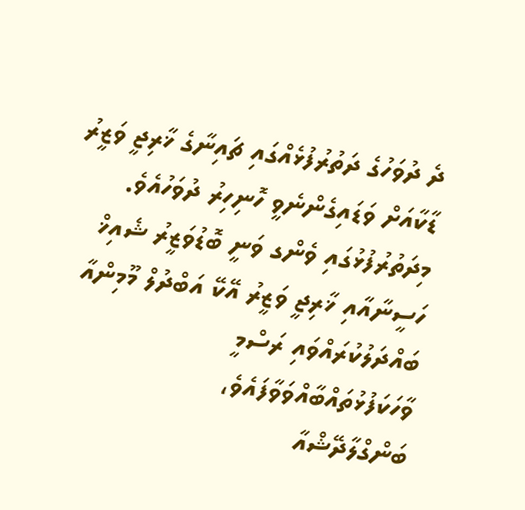ދެ ދުވަހުގެ ދަތުރުފުޅެއްގައި ޗައިނާގެ ޚާރިޖީ ވަޒީރު ޑާކާއަށް ވަޑައިގެންނެވީ ހޮނިހިރު ދުވަހުއެވެ. މިދަތުރުފުޅުގައި ވެންގ ވަނީ ބޮޑުވަޒީރު ޝެއިޚް ހަސީނާއާއި ޚާރިޖީ ވަޒީރު އޭކޭ އަބްދުލް މޫމިންއާ ބައްދަލުކުރައްވައި ރަސްމީ ވާހަކަފުޅުތައްބާއްވަވާފައެވެ،
ބަންގްލާދޭޝްއާ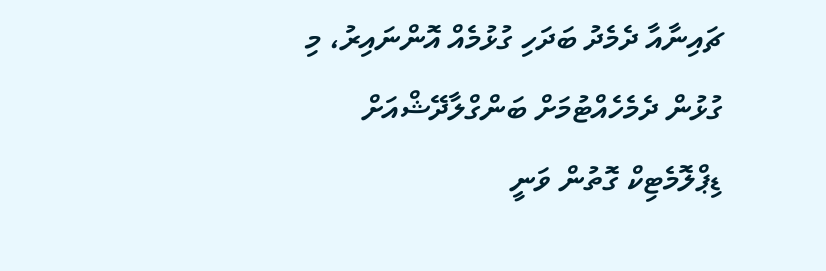ޗައިނާއާ ދެމެދު ބަދަހި ގުޅުމެއް އޮންނައިރު، މި ގުޅުން ދެމެހެއްޓުމަށް ބަންގްލާދޭޝްއަށް ޑިޕްލޮމެޓިކް ގޮތުން ވަނީ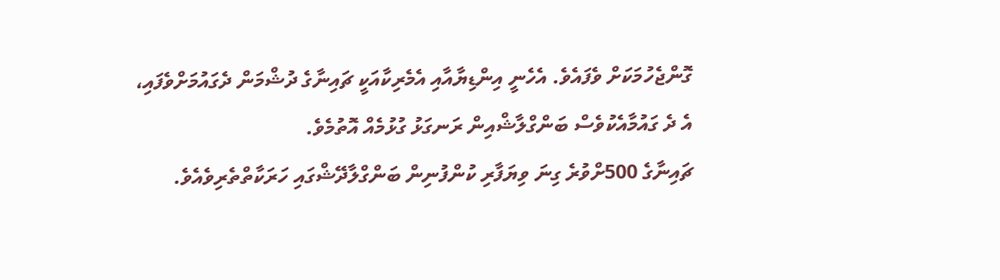ގޮންޖެހުމަކަށް ވެފައެވެ. އެހެނީ އިންޑިޔާއާއި އެމެރިކާއަކީ ޗައިނާގެ ދުޝްމަން ދެގައުމަށްވެފައި، އެ ދެ ގައުމާއެކުވެސް ބަންގްލާޝްއިން ރަނގަޅު ގުޅުމެއް އޮތުމެވެ.
ޗައިނާގެ 500ށްވުރެ ގިނަ ވިޔަފާރި ކުންފުނިން ބަންގްލާދޭޝްގައި ހަރަކާތްތެރިވެއެވެ.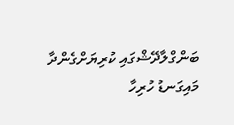ބަންގްލާދޭޝްގައި ކުރިޔަށްގެންދާ މައިގަނޑު ހުރިހާ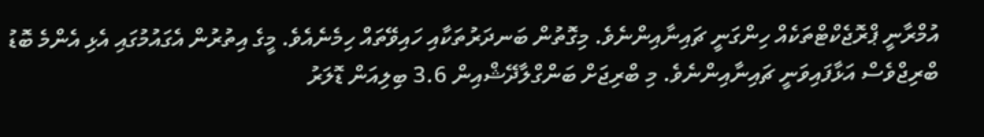އުމްރާނީ ޕްރޮޖެކްޓްތަކެއް ހިންގަނީ ޗައިނާއިންނެވެ. މިގޮތުން ބަނދަރުތަކާއި ހައިވޭތައް ހިމެނެއެވެ. މީގެ އިތުރުން އެގައުމުގައި އެޅި އެންމެ ބޮޑު ބްރިޖްވެސް އަޅާފައިވަނީ ޗައިނާއިންނެވެ. މި ބްރިޖަށް ބަންގްލާދޭޝްއިން 3.6 ބިލިއަން ޑޮލަރު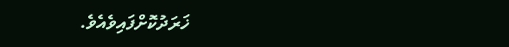ޚަރަދުކޮށްފައިވެއެވެ.